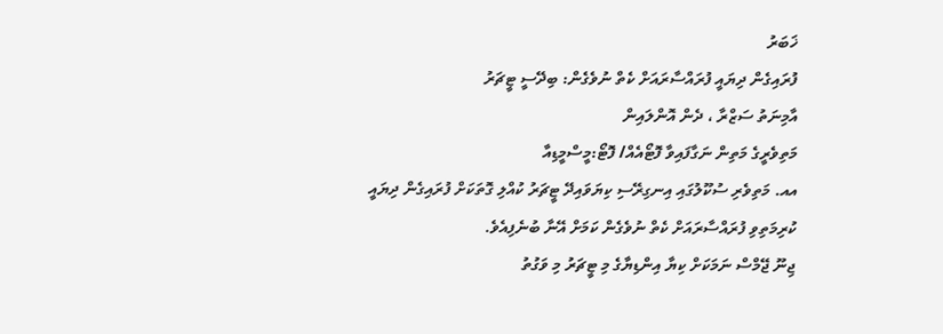ޚަބަރު
ފުރައިގެން ދިޔައީ ފުރައްސާރައަށް ކެތް ނުވެގެން: ބިދޭސީ ޓީޗަރު
އާމިނަތު ސަޒްރާ ، ދެން އޮންލައިން
މަތިވެރީގެ މަތިން ނަގާފައިވާ ފޮޓޯއެއް/ ފޮޓޯ:މީސްމީޑިއާ
އއ. މަތިވެރި ސުކޫލުގައި އިނގިރޭސި ކިޔަވައިދޭ ޓީޗަރު ކުއްލި ގޮތަކަށް ފުރައިގެން ދިޔައީ ކުރިމަތިވި ފުރައްސާރައަށް ކެތް ނުވެގެން ކަމަށް އޭނާ ބުނެފިއެވެ.
ޖިނޫ ޖޭމްސް ނަމަކަށް ކިޔާ އިންޑިޔާގެ މި ޓީޗަރު މި ވަގުތު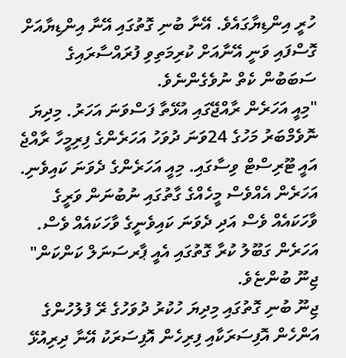ހުރީ އިންޑިޔާގައެވެ. އޭނާ ބުނި ގޮތުގައި އޭނާ އިންޑިޔާއަށް ގޮސްފައި ވަނީ އޭނާއަށް ކުރިމަތިވި ފުރައްސާރައިގެ ސަބަބުން ކެތް ނުވެގެންނެވެ.
"މިއީ އަހަރެން ރާއްޖޭގައި އުޅޭތާ ފަސްވަނަ އަހަރު. މިދިޔަ ނޮވެމްބަރު މަހުގެ 24ވަނަ ދުވަހު އަހަރެންގެ ފިރިމީހާ ރާއްޖެ އައީ ޓޫރިސްޓް ވިސާގައި. މިއީ އަހަރެންގެ ދެވަނަ ކައިވެނި. އަހަރެން އެއްވެސް މީހެއްގެ ގާތުގައި ނުބުނަން ވަރީގެ ވާހަކައެއް ވެސް އަދި ދެވަނަ ކައިވެނީގެ ވާހަކައެއް ވެސް. އަހަރެން ގަބޫލު ކުރާ ގޮތުގައި އެއީ ޕާރސަނަލް ކަންކަން" ޖިނޫ ބުންޏެވެ.
ޖިނޫ ބުނި ގޮތުގައި މިދިޔަ ހުކުރު ދުވަހުގެ ރޭ ފުލުހުންގެ އަންހެން އޮފިސަރަކާއި ފިރިހެން އޮފިސަރަކު އޭނާ ދިރިއުޅޭ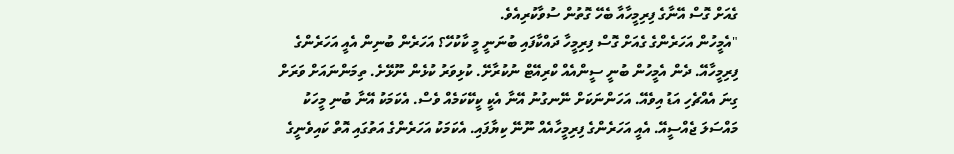ގެއަށް ގޮސް އޭނާގެ ފިރިމީހާއާ ބެހޭ ގޮތުން ސުވާކުރިއެވެ.
"އެމީހުން އަހަރެންގެ ގެއަށް ގޮސް ފިރިމީހާ ދައްކާފައި ބުނަނީ މީ ކާކުހޭ؟ އަހަރެން ބުނިން އެއީ އަހަރެންގެ ފިރިމީހާއޭ. ދެން އެމީހުން ބުނީ ސީންއެއް ކްރިއޭޓް ނުކުރާށޭ. ކުޅިވަރު ކުޅެން ނޫޅޭށެ. ތިމަންނައަށް ވަރަށް ގިނަ އެއްޗެހި އަޑު އިވެއޭ. އަހަންނަކަށް ނޭނގުނު އޭނާ އެކީ ކީކޭކަމެއް ވެސް. އެކަމަކު އޭނާ ބުނި މީހަކު މައްސަލަ ޖެއްސީއޭ. އެއީ އަހަރެންގެ ފިރިމީހާއެއް ނޫނޭ ކިޔާފައި. އެކަމަކު އަހަރެންގެ އަތުގައި އޮތް ކައިވެނީގެ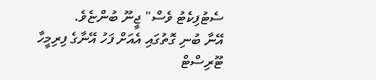ސެޓުފިކެޓު ވެސް" ޖީނޫ ބުންޏެވެ.
އޭނާ ބުނި ގޮތުގައި އެއަށް ފަހު އޭނާގެ ފިރިމީހާ ޓޫރިސްޓް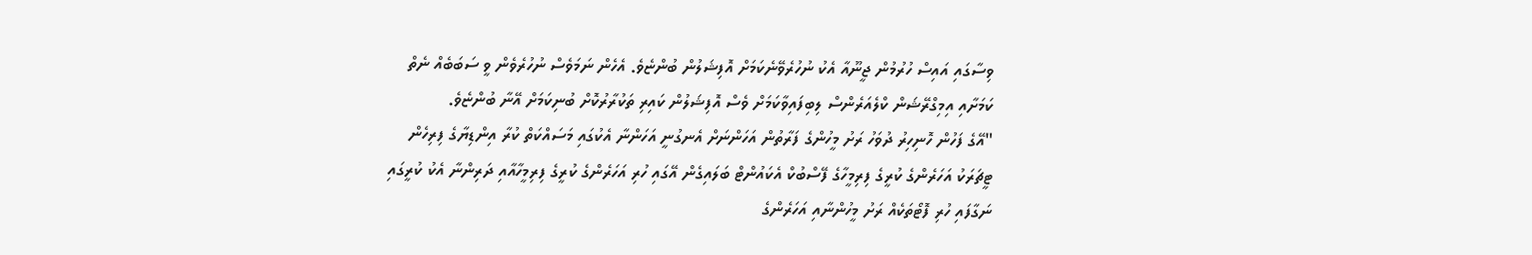ވިސާގައި އައިސް ހުރުމުން ޖީނޫއާ އެކު ނުހުރެވޭނެކަމަށް އޮފިޝަލުން ބުންޏެވެ. އެހެން ނަމަވެސް ނުހުރެވެން ވީ ސަބަބެއް ނެތް ކަމަށާއި އިމިގްރޭޝަން ކްލެއަރެންސް ލިބިފައިވާކަމަށް ވެސް އޮފިޝަލުން ކައިރި ތަކުރާރުކޮށް ބުނިކަމަށް އޭނާ ބުންޏެވެ.
"އޭގެ ފަހުން ހޮނިހިރު ދުވަހު ރަށު މީހުންގެ ފަރާތުން އަހަންނަށް އެނގުނީ އަހަންނާ އެކުގައި މަސައްކަތް ކުރާ އިންޑިޔާގެ ފިރިހެން ޓީޗަރަކު އަހަރެންގެ ކުރީގެ ފިރިމީހާގެ ފޭސްބުކް އެކައުންޓް ބަލައިގެން އޭގައި ހުރި އަހަރެންގެ ކުރީގެ ފިރިމީހާއާއި ދަރިންނާ އެކު ކުރީގައި ނަގާފައި ހުރި ފޮޓޯތަކެއް ރަށު މީހުންނާއި އަހަރެންގެ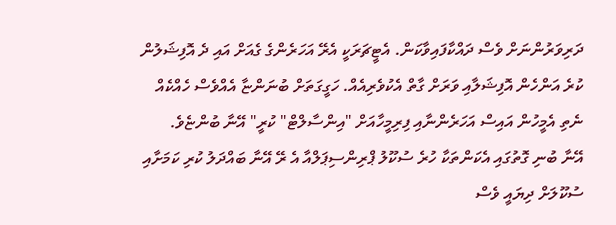ދަރިވަރުންނަށް ވެސް ދައްކާފައިވާކަން. އެޓީޗަރަކީ އެރޭ އަހަރެންގެ ގެއަށް އައި ދެ އޮފިޝަލުން ކުރެ އަންހެން އޮފިޝަލާއި ވަރަށް ގާތް އެކުވެރިއެއް. ހަގީގަތަށް ބުނަންޏާ އެއްވެސް ހެއްކެއް ނެތި އެމީހުން އައިސް އަހަރެންނާއި ފިރިމީހާއަށް "އިންސާލްޓް" ކުރީ" އޭނާ ބުންޏެވެ.
އޭނާ ބުނި ގޮތުގައި އެކަންތަކާ ހުރެ ސުކޫލު ޕްރިންސިޕަލްއާ އެ ރޭ އޭނާ ބައްދަލު ކުރި ކަމަށާއި ސުކޫލަށް ދިޔައީ ވެސް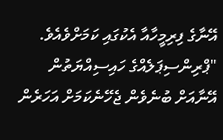އޭނާގެ ފިރިމީހާއާ އެކުގައި ކަމަށްވެއެވެ.
"ޕްރިންސިޕަލެއްގެ ހައިސިއްޔަތުން އޭނާއަށް ބުނެވެން ޖެހޭނެކަމަށް އަހަރެން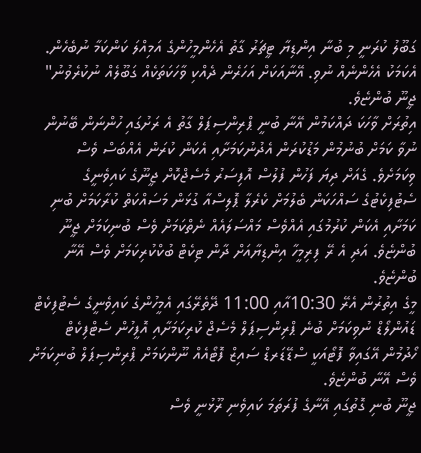ގަބޫލު ކުރަނީ މި ބުނާ އިންޑިޔާ ޓީޗަރު ގާތު އެހެންމީހުންގެ އަމިއްލަ ކަންކަމާ ނުބެހެން. އެކަމަކު އެހެންނެއް ނުވި. އޭނާއަކަށް އަހަރެން ދެއްކި ވާހަކަތަކެއް ގަބޫލެއް ނުކުރެވުނު" ޖީނޫ ބުންޏެވެ.
އިތުރަށް ވާހަކަ ދައްކަމުން އޭނާ ބުނީ ޕްރިންސިޕަލް ގާތު އެ ރަށުގައި ހުންނަން ބޭނުން ނުވާ ކަމަށް ބުނުމުން މަޑުކުރަން އެދުނުކަމަށާއި އެކަން ކުރަން އެއްބަސް ވެސް ވިކަމަށެވެ. ގެއަށް ދިޔަ ފަހުން ފުލުސް އޮފިސަރު މެސެޖްކޮށް ޖީނޫގެ ކައިވެނީގެ ސެޓުފިކެޓުގެ ސައްހަކަން ބެލުމަށް ކެރެލާ ޕޮލިސްއާ ގުޅަން މަސައްކަތް ކުރާކަމަށް ބުނި ކަމަށާއި އެކަން ކުރުމުގައި އެއްވެސް މައްސަލައެއް ނެތްކަމަށް ވެސް ބުނިކަމަށް ޖީނޫ ބުންޏެވެ. އަދި އެ ރޭ ފިރިމީހާ އިންޑިޔާއަށް ދާން ޓިކެޓް ބުކްކުރިކަމަށް ވެސް އޭނާ ބުންޏެވެ.
މީގެ އިތުރުން އެރޭ 10:30އާއި 11:00 ދޭތެރޭގައި އެމީހުންގެ ކައިވެނީގެ ސެޓުފިކެޓް ޑައުންލޯޑް ނުވިކަމަށް ބުނެ ޕްރިންސިޕަލް މެސެޖް ކުރިކަމަށާއި އޮފީހުން ސެޓްފިކެޓް ހޯދުމުން އޭގައިވާ ފޮޓޯއަކީ ސްޑޭޑަރޑް ސައިޒް ފޮޓޯއެއް ނޫންކަމަށް ޕްރިންސިޕަލް ބުނިކަމަށް ވެސް އޭނާ ބުންޏެވެ.
ޖީނޫ ބުނި ގޮތުގައި އޭނާގެ ފުރަތަމަ ކައިވެނި ރޫޅުނީ ވެސް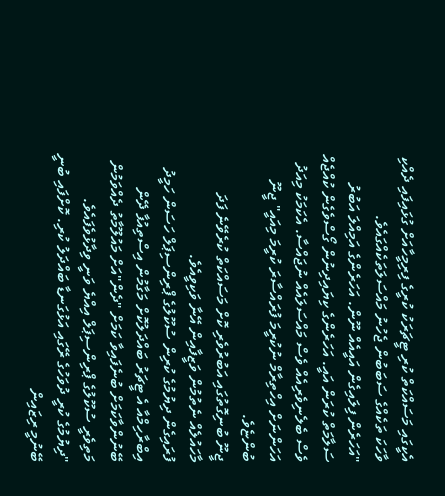އެކީގައި މަސައްކަތް ކުރި ޓީޗަރަކު ކުރީގެ ފިރިމީހާއަށް ގުޅައިފައި ދެއްކި ވާހަކަ ތަކެއްގެ ސަބަބުން ޖެހުނު މައްސަލަތަކެއްގައެވެ.
"އަހަރެން ފިލައިގެން އައީއެއް ނޫން. އަހަރެންގެ އަމިއްލަ އަބުރު ސަލާމަތް ކުރަން އައީ. އަހަރެންގެ ކިޔައިދިނުން ގޯސްވެގެން ކުއްޖެއް ވެސް ބެލެނިވެރިއެއް ވެސް މައްސަލައެއް ނުޖައްސާ. އެކަމަކު މިއަދު އަހަންނަށް އިހްތިރާމް ނުކުރީމަ ފުރައްސާރަ ކުރީމަ މިއައީ" ޖީނޫ ބުންޏެވެ.
ޖީނޫ ބުނިގޮތުގައި އަބުރުވެރި ކޮށް މަސައްކަތް ކުރެވޭނެ ފަދަ މާހައުލެއް ނެތުމުން ވަޒީފާއިން އޭނާ ވަކިވީއެވެ.
ފުރައިގެން ދިޔުމުގެ ކުރިން ސުކޫލުގެ ޕްރިންސިޕަލް ހަސަން ހަމީދު އިބްރާހިމްއާ އެ ޓީޗަރު ބައްދަލުކޮށް މަގާމުން އިސްތިއުފާ ދޭން ބޭނުންވާކަމަށް ބުނެފައިވާ ކަމަށް "ދެން"އަށް މައުލޫމާތު ދެއްވަމުން މަތިވެރީ ސުކޫލުގެ ޕްރިންސިޕަލް އިއްޔެ ވަނީ ވިދާޅުވެފައެވެ.
"ދިޔުމުގެ ކުރީ ދުވަހުގެ ރޭގައި އަޅުގަނޑާ ބައްދަލު ކުރި. ކޮށްފައި ބުނީ ބޭނުމީ ރިޒައިން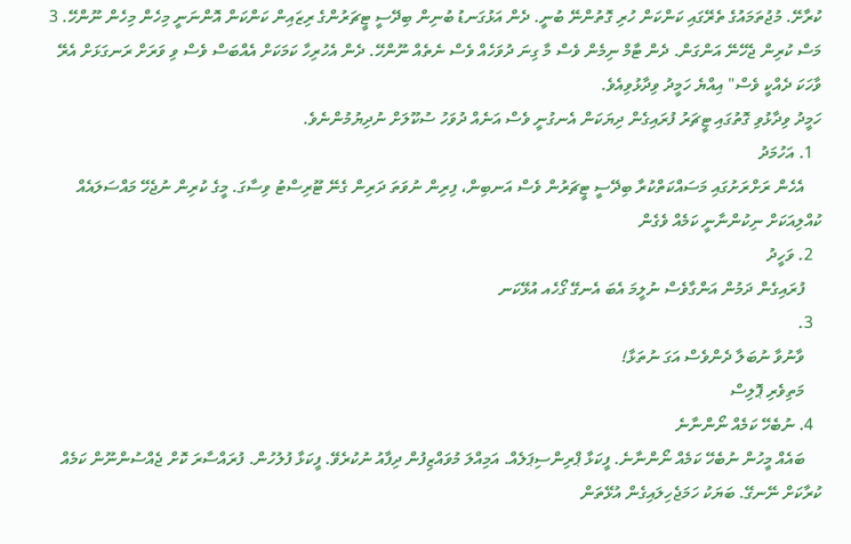ކުރާށޭ. މުޖުތަމައުގެ ތެރޭގައި ކަންކަން ހުރި ގޮތުންނޭ ބުނީ. ދެން އަޅުގަނޑު ބުނިން ބިދޭސީ ޓީޗަރުންގެ ރިޒައިން ކަންކަން އޮންނަނީ މިހެން މިހެން ނޫންހޭ. 3 މަސް ކުރިން ޖެހޭނޭ އަންގަން. ދެން ޓާމް ނިމެން ވެސް މާ ގިނަ ދުވަހެއް ވެސް ނެތެއް ނޫންހޭ. ދެން އެހުރިހާ ކަމަކަށް އެއްބަސް ވެސް ވި ވަރަށް ރަނގަޅަށް އެރޭ ވާހަކަ ދެއްކީ ވެސް" އިއްޔެ ހަމީދު ވިދާޅުވިއެވެ.
ހަމީދު ވިދާޅުވި ގޮތުގައި ޓީޗަރު ފުރައިގެން ދިޔަކަން އެނގުނީ ވެސް އަނެއް ދުވަހު ސުކޫލަށް ނުދިޔުމުންނެވެ.
  1. އަހުމަދު
    އެހެން ރަށްރަށުގައި މަސައްކަތްކުރާ ބިދޭސީ ޓީޗަރުން ވެސް އަނބިން، ފިރިން ނުވަތަ ދަރިން ގެނޭ ޓޫރިސްޓު ވިސާގަ. މީގެ ކުރިން ނުޖެހޭ މައްސަލައެއް ކުއްލިއަކަށް ނިކުންނާނީ ކަމެއް ވެގެން
  2. ވަހީދު
    ފުރައިގެން ދަމުން އަންގާވެސް ނުލީމަ އެބަ އެނގޭ ގޯހެއ އުޅޭކަނ
  3.
    ވާނުވާ ނުބަލާ ދެންވެސް އަގަ ނުތަޅާ!
    މަތިވެރި ޕޮލިސް
  4. ނުބެހޭ ކަމެއް ނޯންނާނެ
    ބައެއް މީހުން ނުބެހޭ ކަމެއް ނޯންނާނެ. ފީކަޅާ ޕްރިންސިޕަލެއް. އަމިއްލަ މުވައްޒިފުން ދިފާއު ނުކުރެވޭ. ފީކަޅާ ފުލުހުން. ފުރައްސާރަ ކޮށް ޖެއްސުންނޫން ކަމެއް ކުރާކަށް ނޭނގޭ. ބަޔަކު ހަމަޖެހިލައިގެން އުޅޭތަން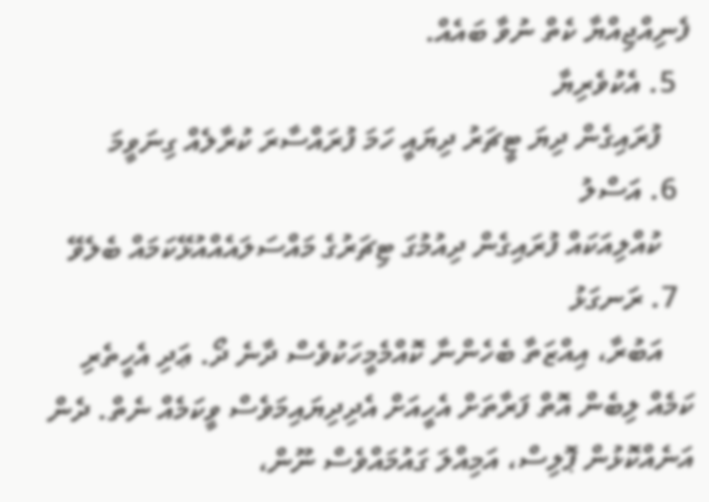ފެނިއްޖިއްޔާ ކެތް ނުވާ ބައެއް.
  5. އެކުވެރިޔާ
    ފުރައިގެން ދިޔަ ޓީޗަރު ދިޔައީ ހަމަ ފުރައްސާރަ ކުރާލެއް ގިނަވީމަ
  6. އަސްލު
    ކުއްލިއަކައް ފުރައިގެން ދިއުމުގަ ޓިޗަރުގެ މައްސަލައެއްއުޅޭކަމައް ބެލެވޭ
  7. ރަނގަޅު
    އަބުރާ، އިއްޒަތާ ބެހެންނާ ކޮއްމެމީހަކުވެސް ދާނެ ދޯ. ޢަދި އެހީތެރި ކަމެއް ލިބެން އޮތް ފަރާތަށް އެހީއަށް އެދިދިޔައިމަވެސް ވީކަމެއް ނެތް. ދެން އަނެއްކޮޅުން ޕޮލިސް، އަމިއްލަ ގައުމައްވެސް ނޫން،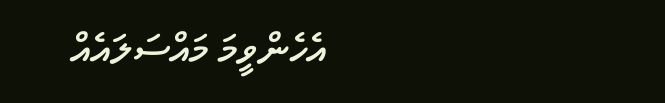އެހެންވީމަ މައްސަލައެއް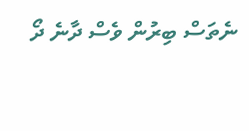ނެތަސް ބިރުން ވެސް ދާނެ ދޯ